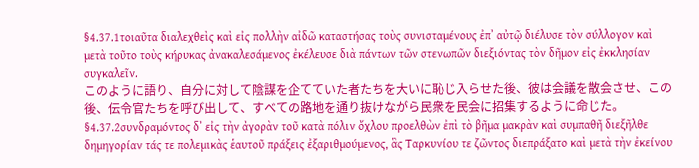§4.37.1τοιαῦτα διαλεχθεὶς καὶ εἰς πολλὴν αἰδῶ καταστήσας τοὺς συνισταμένους ἐπʼ αὐτῷ διέλυσε τὸν σύλλογον καὶ μετὰ τοῦτο τοὺς κήρυκας ἀνακαλεσάμενος ἐκέλευσε διὰ πάντων τῶν στενωπῶν διεξιόντας τὸν δῆμον εἰς ἐκκλησίαν συγκαλεῖν.
このように語り、自分に対して陰謀を企てていた者たちを大いに恥じ入らせた後、彼は会議を散会させ、この後、伝令官たちを呼び出して、すべての路地を通り抜けながら民衆を民会に招集するように命じた。
§4.37.2συνδραμόντος δʼ εἰς τὴν ἀγορὰν τοῦ κατὰ πόλιν ὄχλου προελθὼν ἐπὶ τὸ βῆμα μακρὰν καὶ συμπαθῆ διεξῆλθε δημηγορίαν τάς τε πολεμικὰς ἑαυτοῦ πράξεις ἐξαριθμούμενος, ἃς Ταρκυνίου τε ζῶντος διεπράξατο καὶ μετὰ τὴν ἐκείνου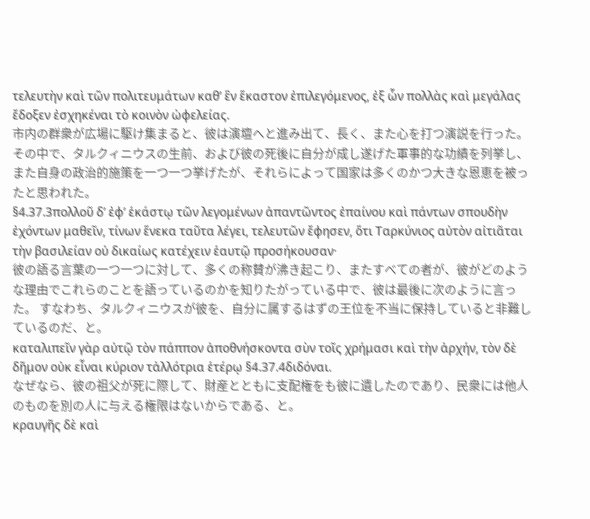τελευτὴν καὶ τῶν πολιτευμάτων καθʼ ἓν ἕκαστον ἐπιλεγόμενος, ἐξ ὧν πολλὰς καὶ μεγάλας ἔδοξεν ἐσχηκέναι τὸ κοινὸν ὠφελείας.
市内の群衆が広場に駆け集まると、彼は演壇へと進み出て、長く、また心を打つ演説を行った。 その中で、タルクィニウスの生前、および彼の死後に自分が成し遂げた軍事的な功績を列挙し、また自身の政治的施策を一つ一つ挙げたが、それらによって国家は多くのかつ大きな恩恵を被ったと思われた。
§4.37.3πολλοῦ δʼ ἐφʼ ἑκάστῳ τῶν λεγομένων ἀπαντῶντος ἐπαίνου καὶ πάντων σπουδὴν ἐχόντων μαθεῖν, τίνων ἕνεκα ταῦτα λέγει, τελευτῶν ἔφησεν, ὅτι Ταρκύνιος αὐτὸν αἰτιᾶται τὴν βασιλείαν οὐ δικαίως κατέχειν ἑαυτῷ προσήκουσαν·
彼の語る言葉の一つ一つに対して、多くの称賛が沸き起こり、またすべての者が、彼がどのような理由でこれらのことを語っているのかを知りたがっている中で、彼は最後に次のように言った。 すなわち、タルクィニウスが彼を、自分に属するはずの王位を不当に保持していると非難しているのだ、と。
καταλιπεῖν γὰρ αὐτῷ τὸν πάππον ἀποθνήσκοντα σὺν τοῖς χρήμασι καὶ τὴν ἀρχήν, τὸν δὲ δῆμον οὐκ εἶναι κύριον τἀλλότρια ἑτέρῳ §4.37.4διδόναι.
なぜなら、彼の祖父が死に際して、財産とともに支配権をも彼に遺したのであり、民衆には他人のものを別の人に与える権限はないからである、と。
κραυγῆς δὲ καὶ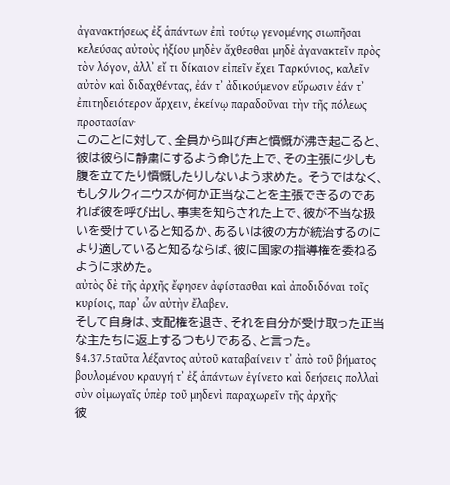ἀγανακτήσεως ἐξ ἁπάντων ἐπὶ τούτῳ γενομένης σιωπῆσαι κελεύσας αὐτοὺς ἠξίου μηδὲν ἄχθεσθαι μηδὲ ἀγανακτεῖν πρὸς τὸν λόγον, ἀλλʼ εἴ τι δίκαιον εἰπεῖν ἔχει Ταρκύνιος, καλεῖν αὐτὸν καὶ διδαχθέντας, ἐάν τʼ ἀδικούμενον εὕρωσιν ἐάν τʼ ἐπιτηδειότερον ἄρχειν, ἐκείνῳ παραδοῦναι τὴν τῆς πόλεως προστασίαν·
このことに対して、全員から叫び声と憤慨が沸き起こると、彼は彼らに静粛にするよう命じた上で、その主張に少しも腹を立てたり憤慨したりしないよう求めた。 そうではなく、もしタルクィニウスが何か正当なことを主張できるのであれば彼を呼び出し、事実を知らされた上で、彼が不当な扱いを受けていると知るか、あるいは彼の方が統治するのにより適していると知るならば、彼に国家の指導権を委ねるように求めた。
αὐτὸς δὲ τῆς ἀρχῆς ἔφησεν ἀφίστασθαι καὶ ἀποδιδόναι τοῖς κυρίοις, παρʼ ὧν αὐτὴν ἔλαβεν.
そして自身は、支配権を退き、それを自分が受け取った正当な主たちに返上するつもりである、と言った。
§4.37.5ταῦτα λέξαντος αὐτοῦ καταβαίνειν τʼ ἀπὸ τοῦ βήματος βουλομένου κραυγή τʼ ἐξ ἁπάντων ἐγίνετο καὶ δεήσεις πολλαὶ σὺν οἰμωγαῖς ὑπὲρ τοῦ μηδενὶ παραχωρεῖν τῆς ἀρχῆς·
彼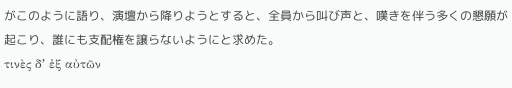がこのように語り、演壇から降りようとすると、全員から叫び声と、嘆きを伴う多くの懇願が起こり、誰にも支配権を譲らないようにと求めた。
τινὲς δʼ ἐξ αὐτῶν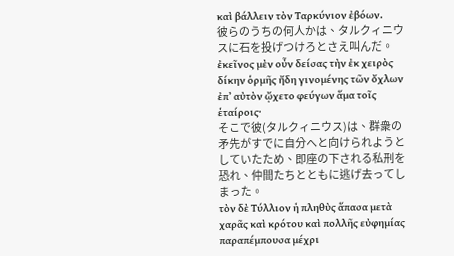καὶ βάλλειν τὸν Ταρκύνιον ἐβόων.
彼らのうちの何人かは、タルクィニウスに石を投げつけろとさえ叫んだ。
ἐκεῖνος μὲν οὖν δείσας τὴν ἐκ χειρὸς δίκην ὁρμῆς ἤδη γινομένης τῶν ὄχλων ἐπʼ αὐτὸν ᾤχετο φεύγων ἅμα τοῖς ἑταίροις·
そこで彼(タルクィニウス)は、群衆の矛先がすでに自分へと向けられようとしていたため、即座の下される私刑を恐れ、仲間たちとともに逃げ去ってしまった。
τὸν δὲ Τύλλιον ἡ πληθὺς ἅπασα μετὰ χαρᾶς καὶ κρότου καὶ πολλῆς εὐφημίας παραπέμπουσα μέχρι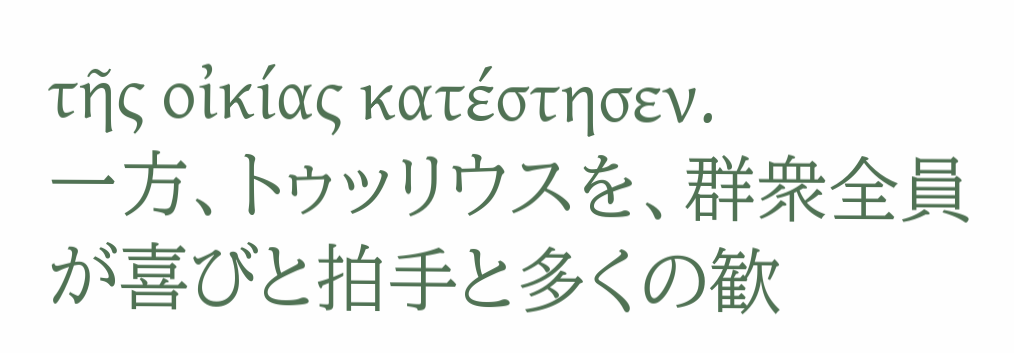τῆς οἰκίας κατέστησεν.
一方、トゥッリウスを、群衆全員が喜びと拍手と多くの歓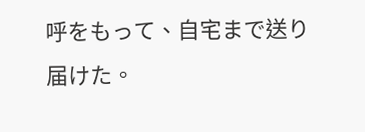呼をもって、自宅まで送り届けた。